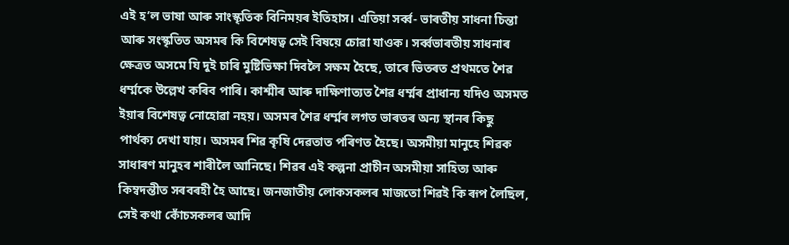এই হ’ল ভাষা আৰু সাংস্কৃতিক বিনিময়ৰ ইতিহাস। এতিয়া সৰ্ব্ব- ভাৰতীয় সাধনা চিন্তা আৰু সংস্কৃতিত অসমৰ কি বিশেষত্ব সেই বিষয়ে চোৱা যাওক। সৰ্ব্বভাৰতীয় সাধনাৰ ক্ষেত্ৰত অসমে যি দুই চাৰি মুষ্টিভিক্ষা দিবলৈ সক্ষম হৈছে, তাৰে ভিতৰত প্ৰথমতে শৈৱ ধৰ্ম্মকে উল্লেখ কৰিব পাৰি। কাশ্মীৰ আৰু দাক্ষিণাত্যত শৈৱ ধৰ্ম্মৰ প্ৰাধান্য যদিও অসমত ইয়াৰ বিশেষত্ব নোহোৱা নহয়। অসমৰ শৈৱ ধৰ্ম্মৰ লগত ভাৰতৰ অন্য স্থানৰ কিছু পাৰ্থক্য দেখা যায়। অসমৰ শিৱ কৃষি দেৱতাত পৰিণত হৈছে। অসমীয়া মানুহে শিৱক সাধাৰণ মানুহৰ শাৰীলৈ আনিছে। শিৱৰ এই কল্পনা প্ৰাচীন অসমীয়া সাহিত্য আৰু কিম্বদন্তীত সৰবৰহী হৈ আছে। জনজাতীয় লোকসকলৰ মাজতো শিৱই কি ৰূপ লৈছিল, সেই কথা কোঁচসকলৰ আদি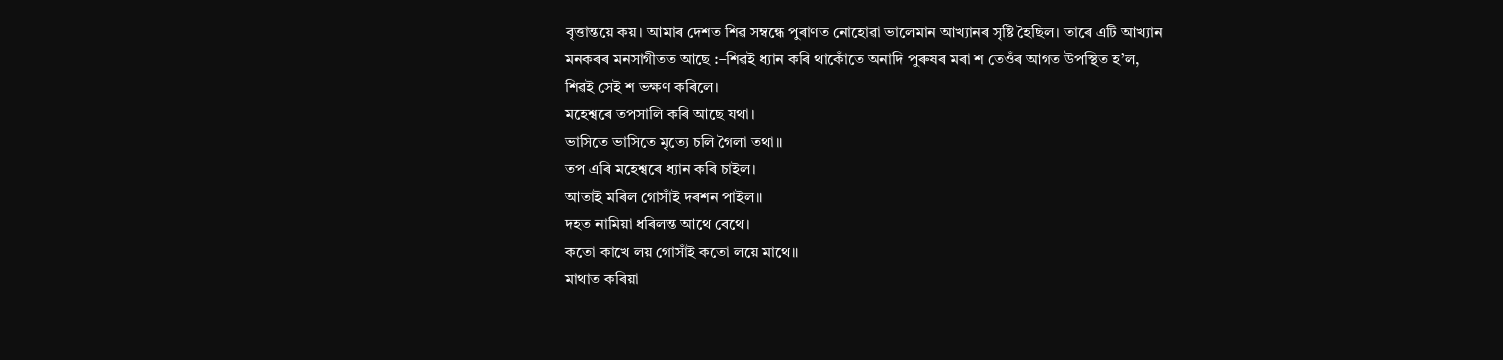বৃত্তান্তয়ে কয়। আমাৰ দেশত শিৱ সম্বন্ধে পুৰাণত নোহোৱা ভালেমান আখ্যানৰ সৃষ্টি হৈছিল। তাৰে এটি আখ্যান মনকৰৰ মনসাগীতত আছে :–শিৱই ধ্যান কৰি থাকোঁতে অনাদি পুৰুষৰ মৰা শ তেওঁৰ আগত উপস্থিত হ’ল, শিৱই সেই শ ভক্ষণ কৰিলে।
মহেশ্বৰে তপসালি কৰি আছে যথা।
ভাসিতে ভাসিতে মৃত্যে চলি গৈলা তথা॥
তপ এৰি মহেশ্বৰে ধ্যান কৰি চাইল।
আতাই মৰিল গোসাঁই দৰশন পাইল॥
দহত নামিয়া ধৰিলন্ত আথে বেথে।
কতো কাখে লয় গোসাঁই কতো লয়ে মাথে॥
মাথাত কৰিয়া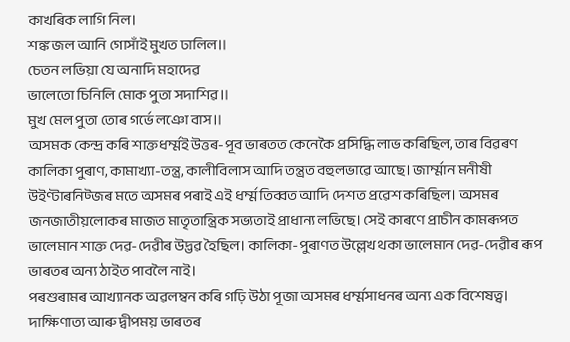কাখৰিক লাগি নিল।
শঙ্ক জল আনি গোসাঁই মুখত ঢালিল॥
চেতন লভিয়া যে অনাদি মহাদেৱ
ভালেতো চিনিলি মোক পুতা সদাশিৱ॥
মুখ মেল পুতা তোৰ গৰ্ভে লঞো বাস॥
অসমক কেন্দ্ৰ কৰি শাক্তধৰ্ম্মই উত্তৰ-পূব ভাৰতত কেনেকৈ প্ৰসিদ্ধি লাভ কৰিছিল, তাৰ বিৱৰণ কালিকা পুৰাণ, কামাখ্যা-তন্ত্ৰ, কালীবিলাস আদি তন্ত্ৰত বহুলভাৱে আছে। জাৰ্ম্মান মনীষী উইণ্টাৰনিট্জৰ মতে অসমৰ পৰাই এই ধৰ্ম্ম তিব্বত আদি দেশত প্ৰৱেশ কৰিছিল। অসমৰ জনজাতীয়লোকৰ মাজত মাতৃতান্ত্ৰিক সভ্যতাই প্ৰাধান্য লভিছে। সেই কাৰণে প্ৰাচীন কামৰূপত ভালেমান শাক্ত দেৱ-দেৱীৰ উদ্ভৱ হৈছিল। কালিকা-পুৰাণত উল্লেখ থকা ভালেমান দেৱ-দেৱীৰ ৰূপ ভাৰতৰ অন্য ঠাইত পাবলৈ নাই।
পৰশুৰামৰ আখ্যানক অৱলম্বন কৰি গঢ়ি উঠা পূজা অসমৰ ধৰ্ম্মসাধনৰ অন্য এক বিশেষত্ব। দাক্ষিণাত্য আৰু দ্বীপময় ভাৰতৰ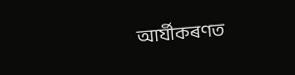আৰ্যীকৰণত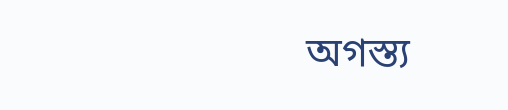অগস্ত্য